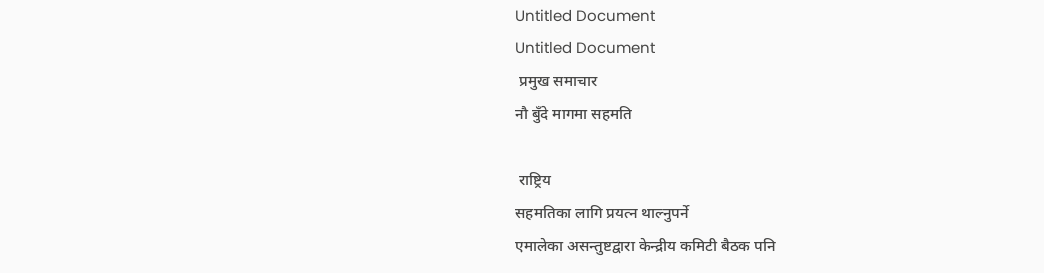Untitled Document
Untitled Document
 प्रमुख समाचार
नौ बुँदे मागमा सहमति

 राष्ट्रिय
सहमतिका लागि प्रयत्न थाल्नुपर्ने
एमालेका असन्तुष्टद्वारा केन्द्रीय कमिटी बैठक पनि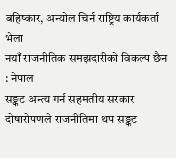बहिष्कार, अन्योल चिर्न राष्ट्रिय कार्यकर्ता भेला
नयाँ राजनीतिक समझदारीको विकल्प छैन : नेपाल
सङ्कट अन्त्य गर्न सहमतीय सरकार
दोषारोपणले राजनीतिमा थप सङ्कट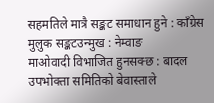सहमतिले मात्रै सङ्कट समाधान हुने : काँग्रेस
मुलुक सङ्कटउन्मुख : नेम्वाङ
माओवादी विभाजित हुनसक्छ : बादल
उपभोक्ता समितिको बेवास्ताले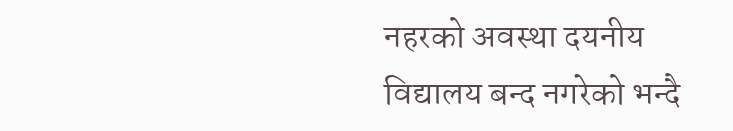नहरको अवस्था दयनीय
विद्यालय बन्द नगरेको भन्दै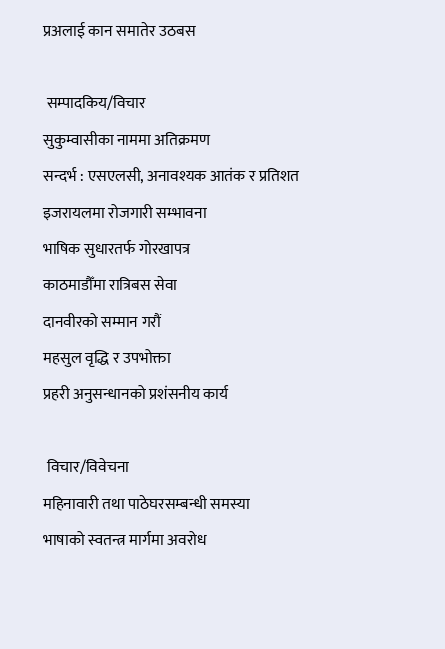प्रअलाई कान समातेर उठबस

 सम्पादकिय/विचार
सुकुम्वासीका नाममा अतिक्रमण
सन्दर्भ : एसएलसी, अनावश्यक आतंक र प्रतिशत
इजरायलमा रोजगारी सम्भावना
भाषिक सुधारतर्फ गोरखापत्र
काठमाडौँमा रात्रिबस सेवा
दानवीरको सम्मान गरौं
महसुल वृद्धि र उपभोक्ता
प्रहरी अनुसन्धानको प्रशंसनीय कार्य

 विचार/विवेचना
महिनावारी तथा पाठेघरसम्बन्धी समस्या
भाषाको स्वतन्त्र मार्गमा अवरोध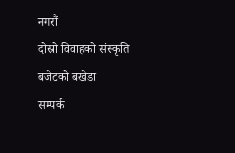नगरौं
दोस्रो विवाहको संस्कृति
बजेटको बखेडा
सम्पर्क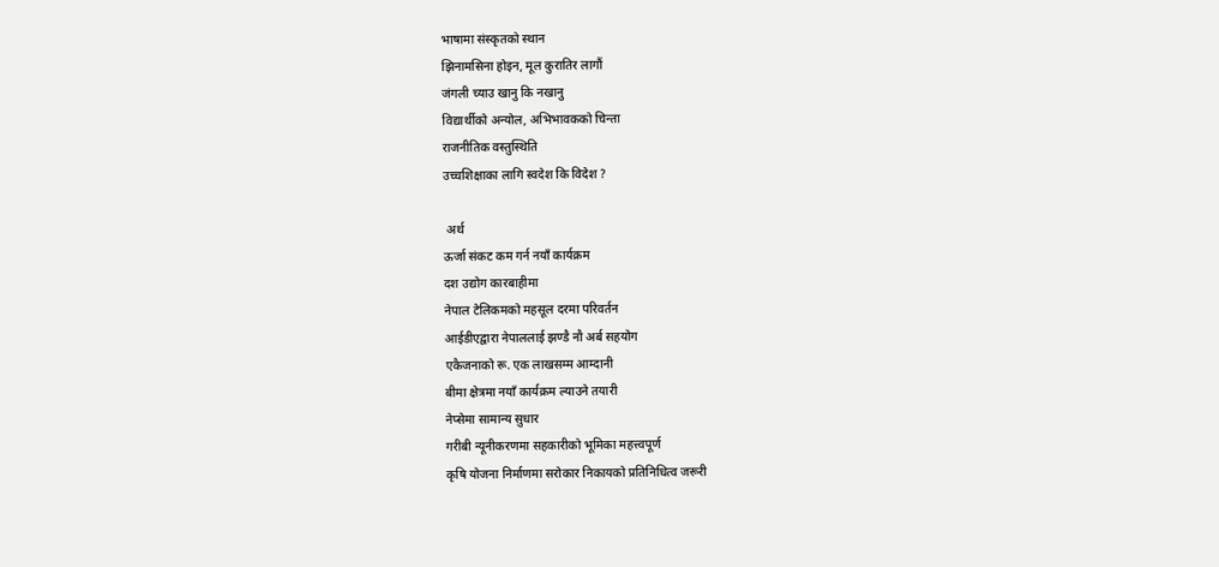भाषामा संस्कृतको स्थान
झिनामसिना होइन, मूल कुरातिर लागौं
जंगली च्याउ खानु कि नखानु
विद्यार्थीको अन्योल, अभिभावकको चिन्ता
राजनीतिक वस्तुस्थिति
उच्चशिक्षाका लागि स्वदेश कि विदेश ?

 अर्थ
ऊर्जा संकट कम गर्न नयाँ कार्यक्रम
दश उद्योग कारबाहीमा
नेपाल टेलिकमको महसूल दरमा परिवर्तन
आईडीएद्वारा नेपाललाई झण्डै नौ अर्ब सहयोग
एकैजनाको रू. एक लाखसम्म आम्दानी
बीमा क्षेत्रमा नयाँ कार्यक्रम ल्याउने तयारी
नेप्सेमा सामान्य सुधार
गरीबी न्यूनीकरणमा सहकारीको भूमिका महत्त्वपूर्ण
कृषि योजना निर्माणमा सरोकार निकायको प्रतिनिधित्व जरूरी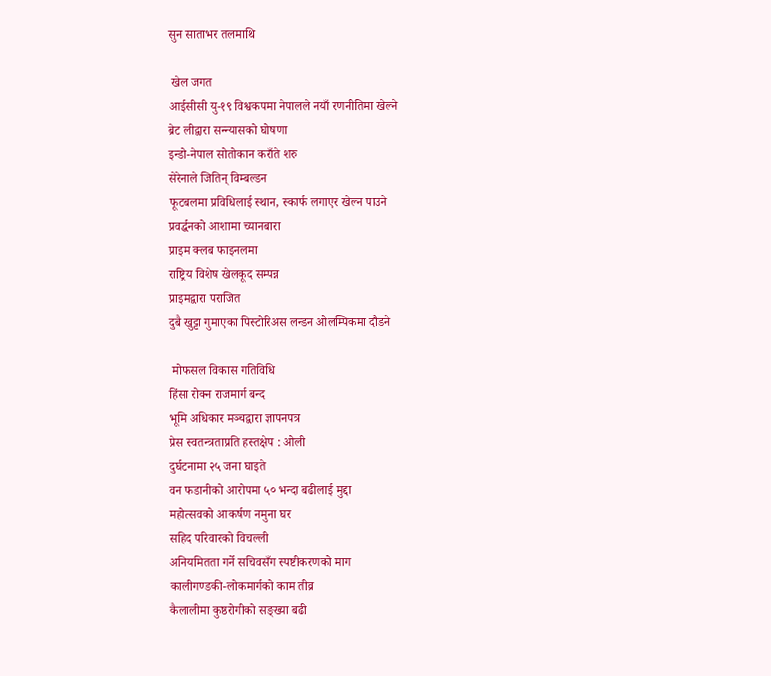सुन साताभर तलमाथि

 खेल जगत
आईसीसी यु-१९ विश्वकपमा नेपालले नयाँ रणनीतिमा खेल्ने
ब्रेट लीद्वारा सन्न्यासको घोषणा
इन्डो-नेपाल सोतोकान कराँते शरु
सेरेनाले जितिन् विम्बल्डन
फूटबलमा प्रविधिलाई स्थान, स्कार्फ लगाएर खेल्न पाउने
प्रवर्द्धनको आशामा च्यानबारा
प्राइम क्लब फाइनलमा
राष्ट्रिय विशेष खेलकूद सम्पन्न
प्राइमद्वारा पराजित
दुबै खुट्टा गुमाएका पिस्टोरिअस लन्डन ओलम्पिकमा दौडने

 मोफसल विकास गतिविधि
हिंसा रोक्न राजमार्ग बन्द
भूमि अधिकार मञ्चद्वारा ज्ञापनपत्र
प्रेस स्वतन्त्रताप्रति हस्तक्षेप : ओली
दुर्घटनामा २५ जना घाइते
वन फडानीको आरोपमा ५० भन्दा बढीलाई मुद्दा
महोत्सवको आकर्षण नमुना घर
सहिद परिवारको विचल्ली
अनियमितता गर्ने सचिवसँग स्पष्टीकरणको माग
कालीगण्डकी-लोकमार्गको काम तीव्र
कैलालीमा कुष्ठरोगीको सङ्ख्या बढी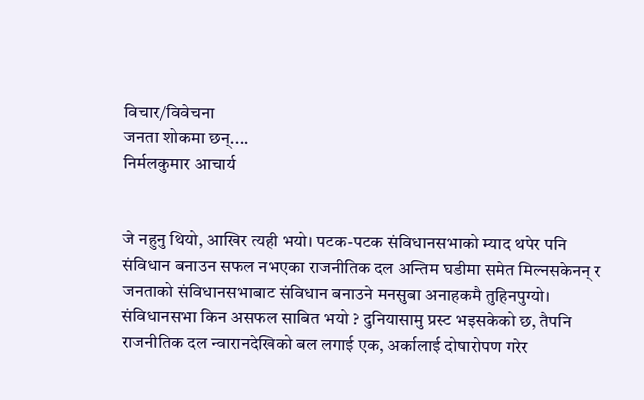विचार/विवेचना
जनता शोकमा छन्....
निर्मलकुमार आचार्य


जे नहुनु थियो, आखिर त्यही भयो। पटक-पटक संविधानसभाको म्याद थपेर पनि संविधान बनाउन सफल नभएका राजनीतिक दल अन्तिम घडीमा समेत मिल्नसकेनन् र जनताको संविधानसभाबाट संविधान बनाउने मनसुबा अनाहकमै तुहिनपुग्यो। संविधानसभा किन असफल साबित भयो ? दुनियासामु प्रस्ट भइसकेको छ, तैपनि राजनीतिक दल न्वारानदेखिको बल लगाई एक, अर्कालाई दोषारोपण गरेर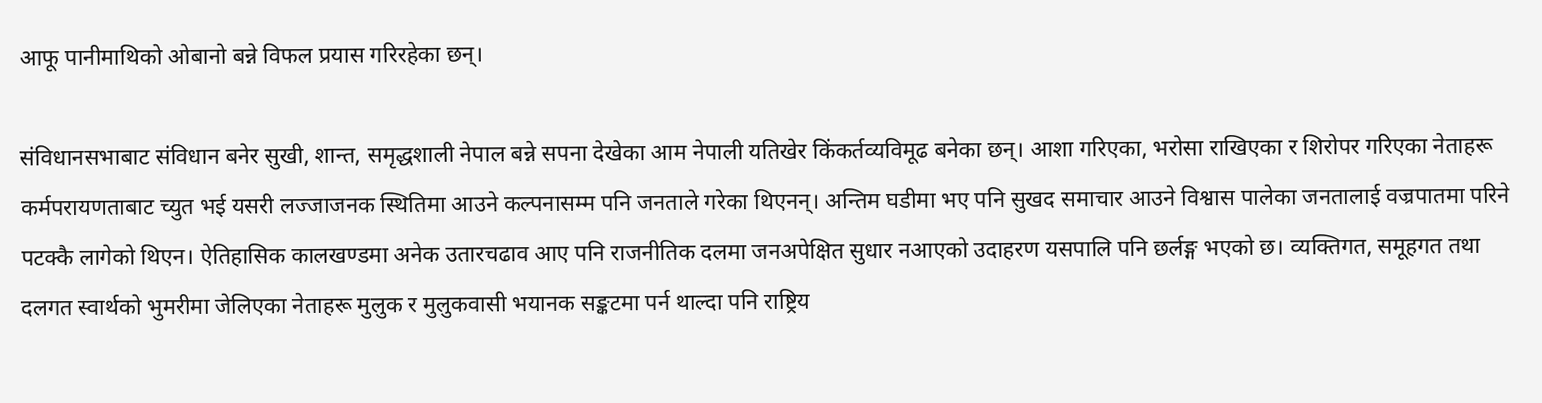आफू पानीमाथिको ओबानो बन्ने विफल प्रयास गरिरहेका छन्।

संविधानसभाबाट संविधान बनेर सुखी, शान्त, समृद्धशाली नेपाल बन्ने सपना देखेका आम नेपाली यतिखेर किंकर्तव्यविमूढ बनेका छन्। आशा गरिएका, भरोसा राखिएका र शिरोपर गरिएका नेताहरू कर्मपरायणताबाट च्युत भई यसरी लज्जाजनक स्थितिमा आउने कल्पनासम्म पनि जनताले गरेका थिएनन्। अन्तिम घडीमा भए पनि सुखद समाचार आउने विश्वास पालेका जनतालाई वज्रपातमा परिने पटक्कै लागेको थिएन। ऐतिहासिक कालखण्डमा अनेक उतारचढाव आए पनि राजनीतिक दलमा जनअपेक्षित सुधार नआएको उदाहरण यसपालि पनि छर्लङ्ग भएको छ। व्यक्तिगत, समूहगत तथा दलगत स्वार्थको भुमरीमा जेलिएका नेताहरू मुलुक र मुलुकवासी भयानक सङ्कटमा पर्न थाल्दा पनि राष्ट्रिय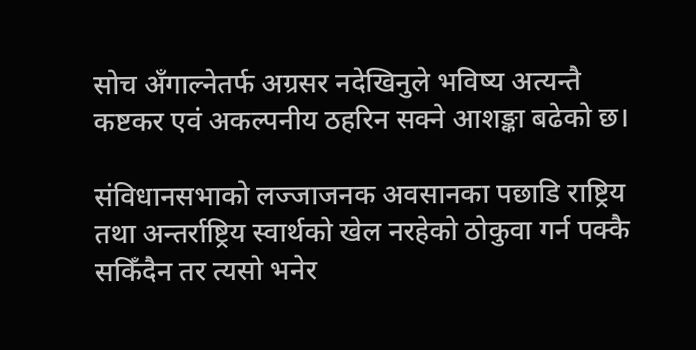सोच अँगाल्नेतर्फ अग्रसर नदेखिनुले भविष्य अत्यन्तै कष्टकर एवं अकल्पनीय ठहरिन सक्ने आशङ्का बढेको छ।

संविधानसभाको लज्जाजनक अवसानका पछाडि राष्ट्रिय तथा अन्तर्राष्ट्रिय स्वार्थको खेल नरहेको ठोकुवा गर्न पक्कै सकिँदैन तर त्यसो भनेर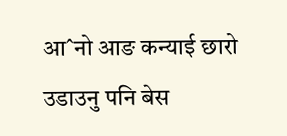आˆनो आङ कन्याई छारो उडाउनु पनि बेस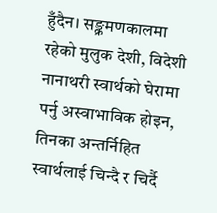हुँदैन। सङ्क्रमणकालमा रहेको मुलुक देशी, विदेशी नानाथरी स्वार्थको घेरामा पर्नु अस्वाभाविक होइन, तिनका अन्तर्निहित स्वार्थलाई चिन्दै र चिर्दै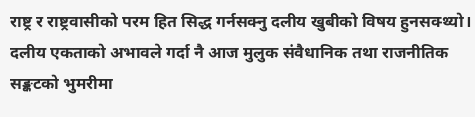राष्ट्र र राष्ट्रवासीको परम हित सिद्ध गर्नसक्नु दलीय खुबीको विषय हुनसक्थ्यो। दलीय एकताको अभावले गर्दा नै आज मुलुक संवैधानिक तथा राजनीतिक सङ्कटको भुमरीमा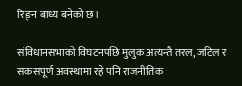रिङ्न बाध्य बनेको छ।

संविधानसभाको विघटनपछि मुलुक अत्यन्तै तरल, जटिल र सकसपूर्ण अवस्थामा रहे पनि राजनीतिक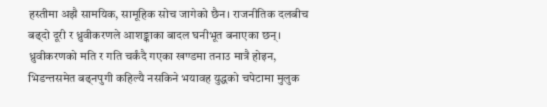हस्तीमा अझै सामयिक, सामूहिक सोच जागेको छैन। राजनीतिक दलबीच बढ्दो दूरी र ध्रुवीकरणले आशङ्काका बादल घनीभूत बनाएका छन्। ध्रुवीकरणको मति र गति चर्कंदै गएका खण्डमा तनाउ मात्रै होइन, भिडन्तसमेत बढ्नपुगी कहिल्यै नसकिने भयावह युद्धको चपेटामा मुलुक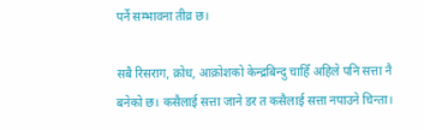पर्ने सम्भावना तीव्र छ।

सबै रिसराग, क्रोध, आक्रोशको केन्द्रबिन्दु चाहिँ अहिले पनि सत्ता नै बनेको छ। कसैलाई सत्ता जाने डर त कसैलाई सत्ता नपाउने चिन्ता।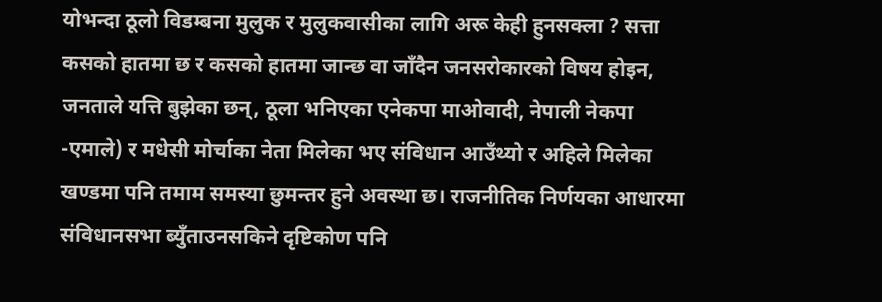योभन्दा ठूलो विडम्बना मुलुक र मुलुकवासीका लागि अरू केही हुनसक्ला ? सत्ता कसको हातमा छ र कसको हातमा जान्छ वा जाँदैन जनसरोकारको विषय होइन, जनताले यत्ति बुझेका छन्, ठूला भनिएका एनेकपा माओवादी, नेपाली नेकपा -एमाले) र मधेसी मोर्चाका नेता मिलेका भए संविधान आउँथ्यो र अहिले मिलेका खण्डमा पनि तमाम समस्या छुमन्तर हुने अवस्था छ। राजनीतिक निर्णयका आधारमा संविधानसभा ब्युँताउनसकिने दृष्टिकोण पनि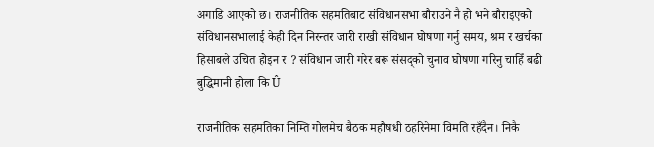अगाडि आएको छ। राजनीतिक सहमतिबाट संविधानसभा बौराउने नै हो भने बौराइएको संविधानसभालाई केही दिन निरन्तर जारी राखी संविधान घोषणा गर्नु समय, श्रम र खर्चका हिसाबले उचित होइन र ? संविधान जारी गरेर बरू संसद्को चुनाव घोषणा गरिनु चाहिँ बढी बुद्धिमानी होला कि Û

राजनीतिक सहमतिका निम्ति गोलमेच बैठक महौषधी ठहरिनेमा विमति रहँदैन। निकै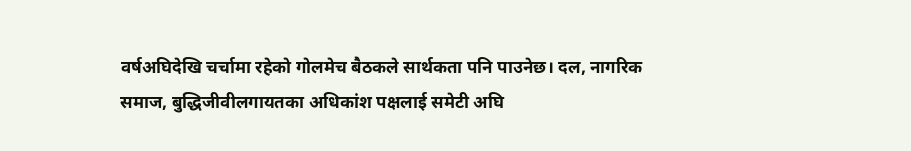वर्षअघिदेखि चर्चामा रहेको गोलमेच बैठकले सार्थकता पनि पाउनेछ। दल, नागरिक समाज, बुद्धिजीवीलगायतका अधिकांश पक्षलाई समेटी अघि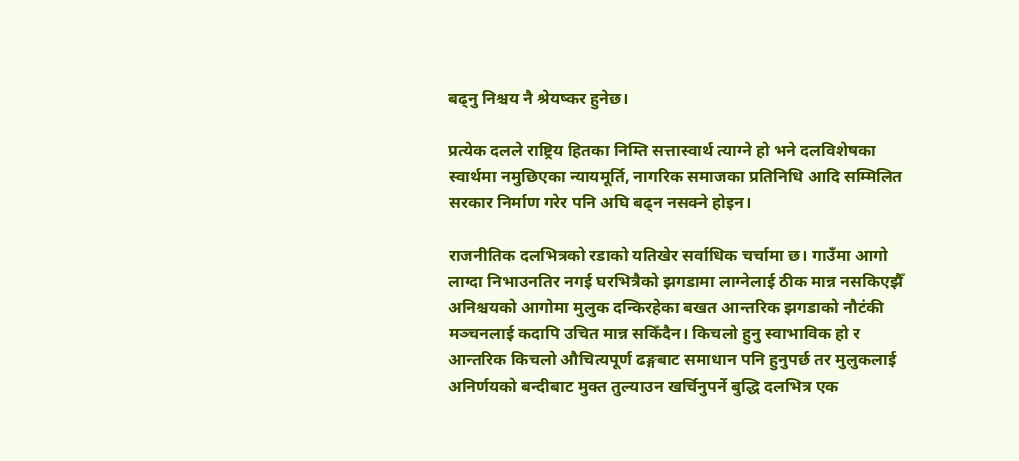बढ्नु निश्चय नै श्रेयष्कर हुनेछ।

प्रत्येक दलले राष्ट्रिय हितका निम्ति सत्तास्वार्थ त्याग्ने हो भने दलविशेषका स्वार्थमा नमुछिएका न्यायमूर्ति, नागरिक समाजका प्रतिनिधि आदि सम्मिलित सरकार निर्माण गरेर पनि अघि बढ्न नसक्ने होइन।

राजनीतिक दलभित्रको रडाको यतिखेर सर्वाधिक चर्चामा छ। गाउँमा आगो लाग्दा निभाउनतिर नगई घरभित्रैको झगडामा लाग्नेलाई ठीक मान्न नसकिएझैँ अनिश्चयको आगोमा मुलुक दन्किरहेका बखत आन्तरिक झगडाको नौटंकी मञ्चनलाई कदापि उचित मान्न सकिँदैन। किचलो हुनु स्वाभाविक हो र आन्तरिक किचलो औचित्यपूर्ण ढङ्गबाट समाधान पनि हुनुपर्छ तर मुलुकलाई अनिर्णयको बन्दीबाट मुक्त तुल्याउन खर्चिनुपर्ने बुद्धि दलभित्र एक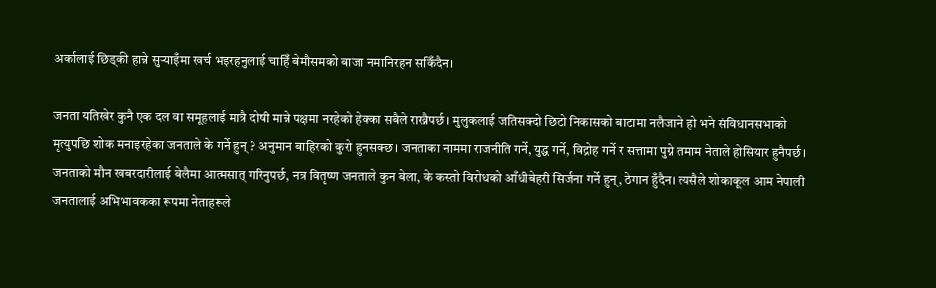अर्कालाई छिड्की हान्ने सुर्‍याइँमा खर्च भइरहनुलाई चाहिँ बेमौसमको बाजा नमानिरहन सकिँदैन।

जनता यतिखेर कुनै एक दल वा समूहलाई मात्रै दोषी मान्ने पक्षमा नरहेको हेक्का सबैले राख्नैपर्छ। मुलुकलाई जतिसक्दो छिटो निकासको बाटामा नलैजाने हो भने संविधानसभाको मृत्युपछि शोक मनाइरहेका जनताले के गर्ने हुन् ? अनुमान बाहिरको कुरो हुनसक्छ। जनताका नाममा राजनीति गर्ने, युद्ध गर्ने, विद्रोह गर्ने र सत्तामा पुग्ने तमाम नेताले होसियार हुनैपर्छ। जनताको मौन खबरदारीलाई बेलैमा आत्मसात् गरिनुपर्छ, नत्र वितृष्ण जनताले कुन बेला, के कस्तो विरोधको आँधीबेहरी सिर्जना गर्ने हुन्, ठेगान हुँदैन। त्यसैले शोकाकूल आम नेपाली जनतालाई अभिभावकका रूपमा नेताहरूले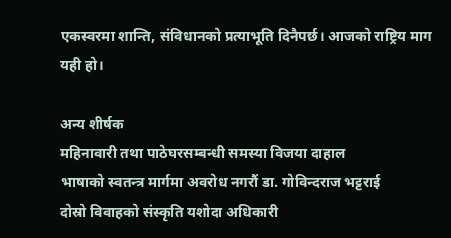एकस्वरमा शान्ति, संविधानको प्रत्याभूति दिनैपर्छ। आजको राष्ट्रिय माग यही हो।

अन्य शीर्षक
महिनावारी तथा पाठेघरसम्बन्धी समस्या विजया दाहाल
भाषाको स्वतन्त्र मार्गमा अवरोध नगरौं डा. गोविन्दराज भट्टराई
दोस्रो विवाहको संस्कृति यशोदा अधिकारी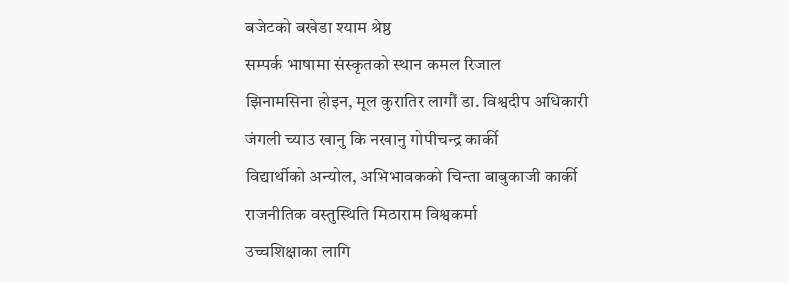बजेटको बखेडा श्याम श्रेष्ठ
सम्पर्क भाषामा संस्कृतको स्थान कमल रिजाल
झिनामसिना होइन, मूल कुरातिर लागौं डा. विश्वदीप अधिकारी
जंगली च्याउ खानु कि नखानु गोपीचन्द्र कार्की
विद्यार्थीको अन्योल, अभिभावकको चिन्ता बाबुकाजी कार्की
राजनीतिक वस्तुस्थिति मिठाराम विश्वकर्मा
उच्चशिक्षाका लागि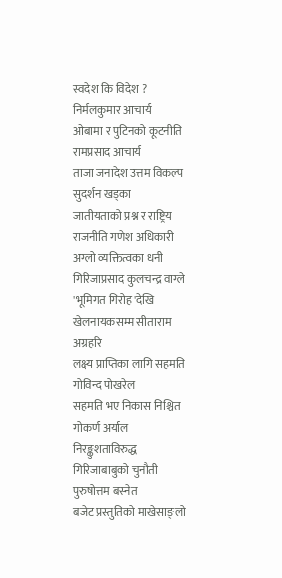स्वदेश कि विदेश ? निर्मलकुमार आचार्य
ओबामा र पुटिनको कूटनीति रामप्रसाद आचार्य
ताजा जनादेश उत्तम विकल्प सुदर्शन खड्का
जातीयताको प्रश्न र राष्ट्रिय राजनीति गणेश अधिकारी
अग्लो व्यक्तित्वका धनी गिरिजाप्रसाद कुलचन्द्र वाग्ले
'भूमिगत गिरोह'देखि खेलनायकसम्म सीताराम अग्रहरि
लक्ष्य प्राप्तिका लागि सहमति गोविन्द पोखरेल
सहमति भए निकास निश्चित गोकर्ण अर्याल
निरङ्कुशताविरुद्ध गिरिजाबाबुको चुनौती पुरुषोत्तम बस्नेत
बजेट प्रस्तुतिको माखेसाङ्लो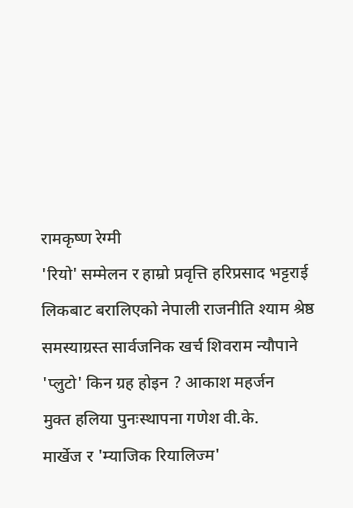रामकृष्ण रेग्मी
'रियो' सम्मेलन र हाम्रो प्रवृत्ति हरिप्रसाद भट्टराई
लिकबाट बरालिएको नेपाली राजनीति श्याम श्रेष्ठ
समस्याग्रस्त सार्वजनिक खर्च शिवराम न्यौपाने
'प्लुटो' किन ग्रह होइन ? आकाश महर्जन
मुक्त हलिया पुनःस्थापना गणेश वी.के.
मार्खेज र 'म्याजिक रियालिज्म'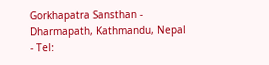Gorkhapatra Sansthan - Dharmapath, Kathmandu, Nepal - Tel: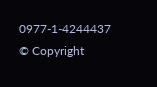0977-1-4244437
© Copyright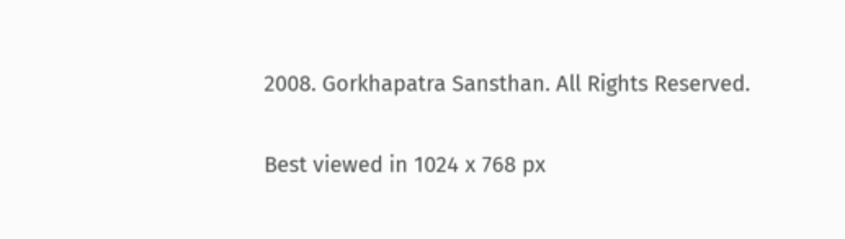2008. Gorkhapatra Sansthan. All Rights Reserved.

Best viewed in 1024 x 768 px